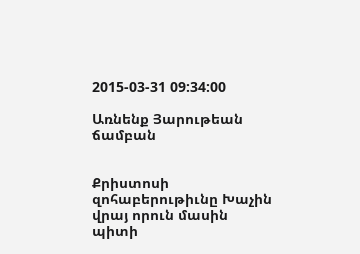2015-03-31 09:34:00

Առնենք Յարութեան ճամբան


Քրիստոսի զոհաբերութիւնը Խաչին վրայ որուն մասին պիտի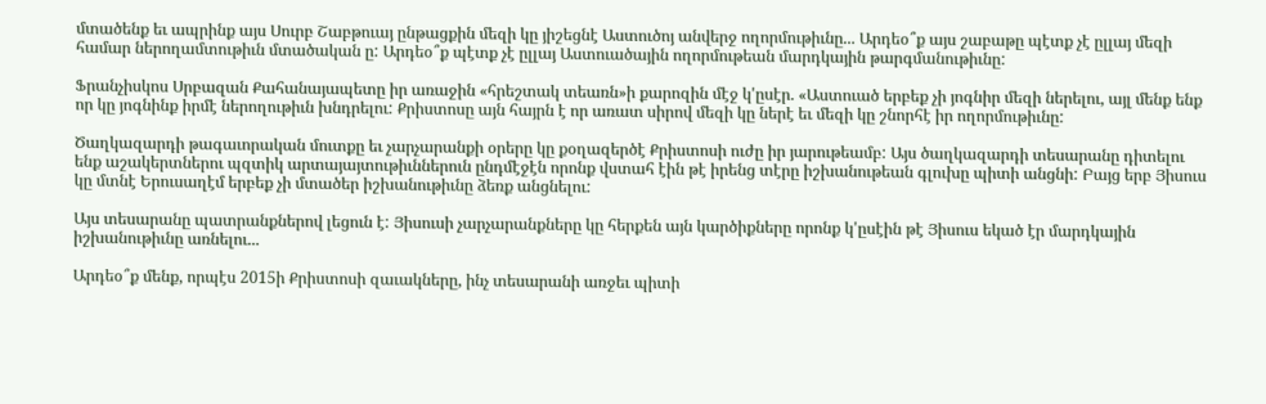մտածենք եւ ապրինք այս Սուրբ Շաբթուայ ընթացքին մեզի կը յիշեցնէ Աստուծոյ անվերջ ողորմութիւնը... Արդեօ՞ք այս շաբաթը պէտք չէ ըլլայ մեզի համար ներողամտութիւն մտածական ը: Արդեօ՞ք պէտք չէ ըլլայ Աստուածային ողորմութեան մարդկային թարգմանութիւնը:

Ֆրանչիսկոս Սրբազան Քահանայապետը իր առաջին «հրեշտակ տեառն»ի քարոզին մէջ կ'ըսէր. «Աստուած երբեք չի յոգնիր մեզի ներելու, այլ մենք ենք որ կը յոգնինք իրմէ ներողութիւն խնդրելու: Քրիստոսը այն հայրն է որ առատ սիրով մեզի կը ներէ եւ մեզի կը շնորհէ իր ողորմութիւնը:

Ծաղկազարդի թագաւորական մուտքը եւ չարչարանքի օրերը կը քօղազերծէ Քրիստոսի ուժը իր յարութեամբ: Այս ծաղկազարդի տեսարանը դիտելու ենք աշակերտներու պզտիկ արտայայտութիւններուն ընդմէջէն որոնք վստահ էին թէ իրենց տէրը իշխանութեան գլուխը պիտի անցնի: Բայց երբ Յիսուս կը մտնէ Երուսաղէմ երբեք չի մտածեր իշխանութիւնը ձեռք անցնելու:

Այս տեսարանը պատրանքներով լեցուն է: Յիսուսի չարչարանքները կը հերքեն այն կարծիքները որոնք կ'ըսէին թէ Յիսուս եկած էր մարդկային իշխանութիւնը առնելու...

Արդեօ՞ք մենք, որպէս 2015ի Քրիստոսի զաւակները, ինչ տեսարանի առջեւ պիտի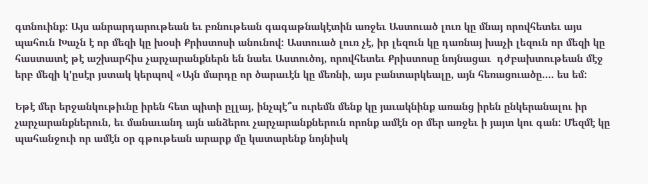գտնուինք: Այս անրարդարութեան եւ բռնութեան գագաթնակէտին առջեւ Աստուած լուռ կը մնայ որովհետեւ այս պահուն Խաչն է որ մեզի կը խօսի Քրիստոսի անունով: Աստուած լուռ չէ, իր լեզուն կը դառնայ խաչի լեզուն որ մեզի կը հաստատէ թէ աշխարհիս չարչարանքներն են նաեւ Աստուծոյ, որովհետեւ Քրիստոսը նոյնացաւ  դժբախտութեան մէջ երբ մեզի կ'ըսէր յստակ կերպով «Այն մարդը որ ծարաւէն կը մեռնի, այս բանտարկեալը, այն հեռացուածը.... ես եմ:

Եթէ մեր երջանկութիւնը իրեն հետ պիտի ըլլայ, ինչպէ՞ս ուրեմն մենք կը յաւակնինք առանց իրեն ընկերանալու իր չարչարանքներուն, եւ մանաւանդ այն անձերու չարչարանքներուն որոնք ամէն օր մեր առջեւ ի յայտ կու գան: Մեզմէ կը պահանջուի որ ամէն օր գթութեան արարք մը կատարենք նոյնիսկ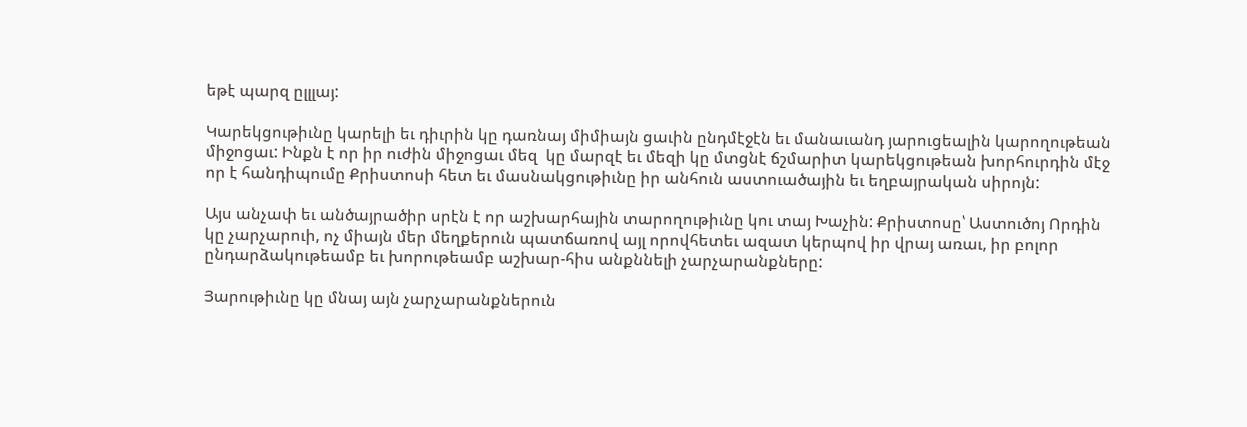եթէ պարզ ըլլլայ:

Կարեկցութիւնը կարելի եւ դիւրին կը դառնայ միմիայն ցաւին ընդմէջէն եւ մանաւանդ յարուցեալին կարողութեան միջոցաւ: Ինքն է որ իր ուժին միջոցաւ մեզ  կը մարզէ եւ մեզի կը մտցնէ ճշմարիտ կարեկցութեան խորհուրդին մէջ որ է հանդիպումը Քրիստոսի հետ եւ մասնակցութիւնը իր անհուն աստուածային եւ եղբայրական սիրոյն:

Այս անչափ եւ անծայրածիր սրէն է որ աշխարհային տարողութիւնը կու տայ Խաչին: Քրիստոսը՝ Աստուծոյ Որդին կը չարչարուի, ոչ միայն մեր մեղքերուն պատճառով այլ որովհետեւ ազատ կերպով իր վրայ առաւ, իր բոլոր ընդարձակութեամբ եւ խորութեամբ աշխար-հիս անքննելի չարչարանքները:

Յարութիւնը կը մնայ այն չարչարանքներուն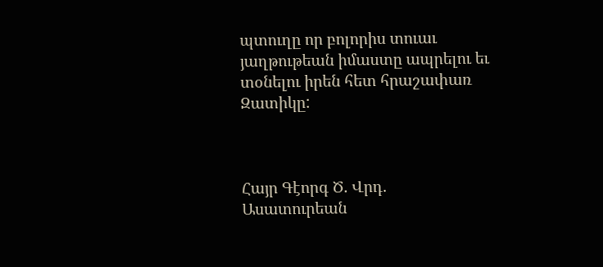պտուղը որ բոլորիս տուաւ յաղթութեան իմաստը ապրելու եւ տօնելու իրեն հետ հրաշափառ Զատիկը:



Հայր Գէորգ Ծ. Վրդ. Ասատուրեան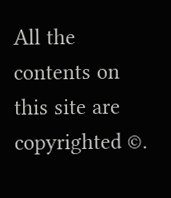All the contents on this site are copyrighted ©.